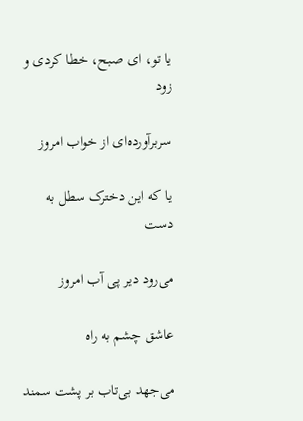یا تو، ای صبح، خطا کردی و زود

سربرآورده‌ای از خواب امروز

یا که این دخترک سطل به دست

می‌رود دیر پی آب امروز

عاشق چشم به راه

می‌جهد بی‌تاب بر پشت سمند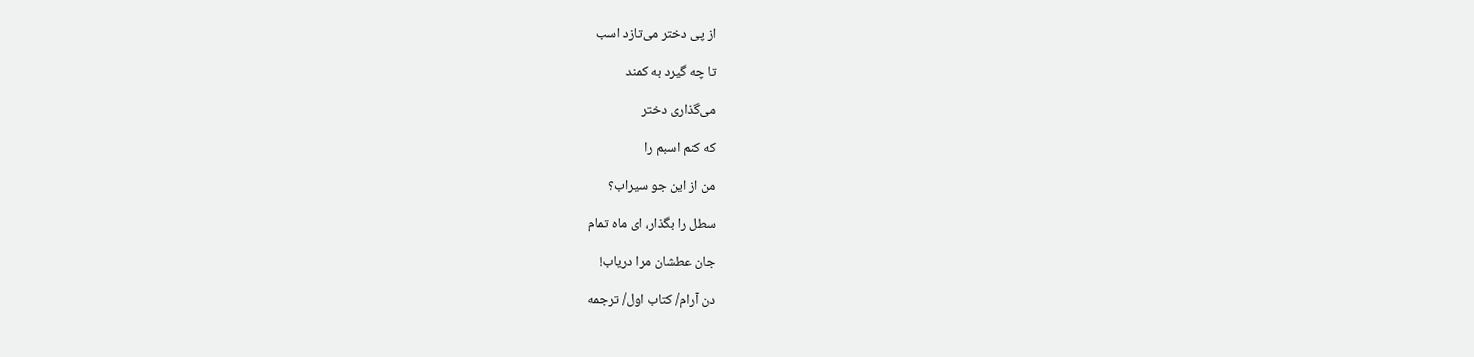از پی دختر می‌تازد اسب

تا چه گیرد به کمند

می‌گذاری دختر

که کنم اسبم را

من از این جو سیراب؟

سطل را بگذار، ای ماه تمام

جان عطشان مرا دریاب!

دن آرام/ کتاب اول/ ترجمه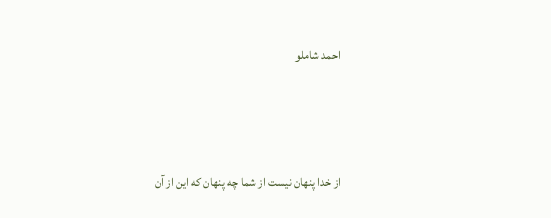احمد شاملو



از خدا پنهان نیست از شما چه پنهان که این از آن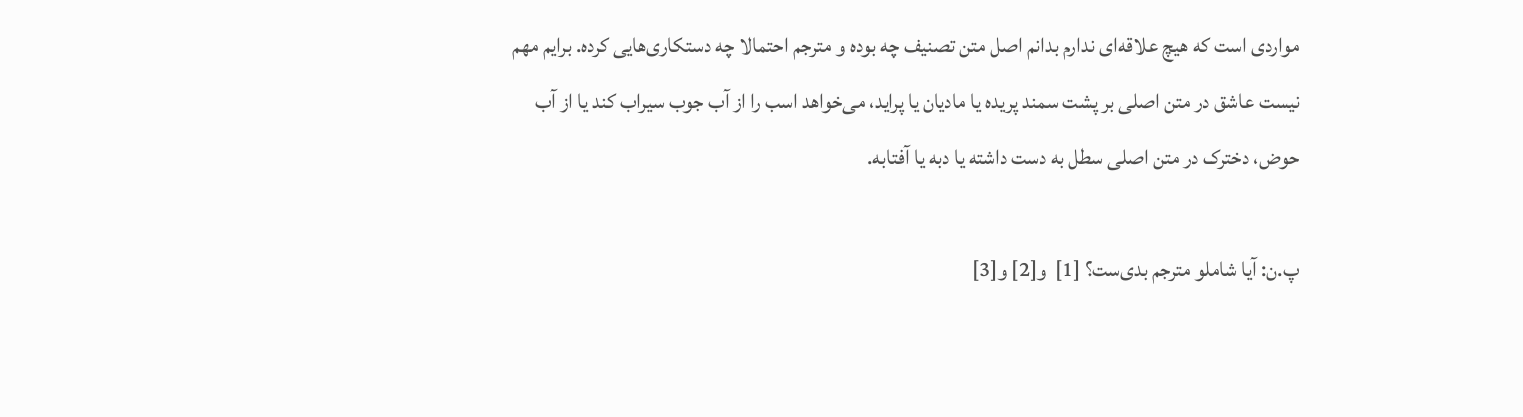مواردی است که هیچ علاقه‌ای ندارم بدانم اصل متن تصنیف چه بوده و مترجم احتمالا چه دستکاری‌هایی کرده. برایم مهم نیست عاشق در متن اصلی بر پشت سمند پریده یا مادیان یا پراید، می‌خواهد اسب را از آب جوب سیراب کند یا از آب حوض، دخترک در متن اصلی سطل به دست داشته یا دبه یا آفتابه.

پ.ن: آیا شاملو مترجم بدی‌ست؟ [1]  و[2] و[3]